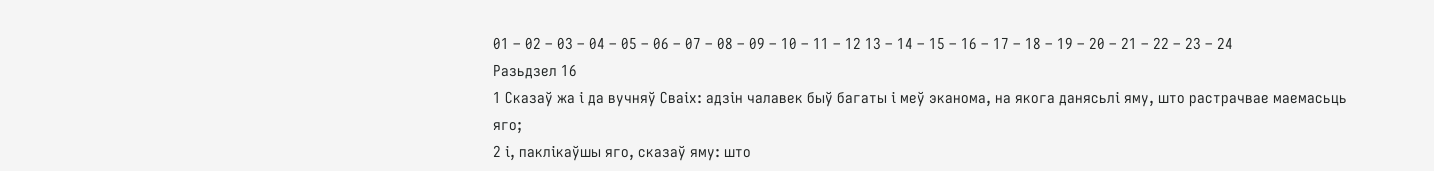01 – 02 – 03 – 04 – 05 – 06 – 07 – 08 – 09 – 10 – 11 – 12 13 – 14 – 15 – 16 – 17 – 18 – 19 – 20 – 21 – 22 – 23 – 24
Разьдзел 16
1 Сказаў жа і да вучняў Сваіх: адзін чалавек быў багаты і меў эканома, на якога данясьлі яму, што растрачвае маемасьць яго;
2 і, паклікаўшы яго, сказаў яму: што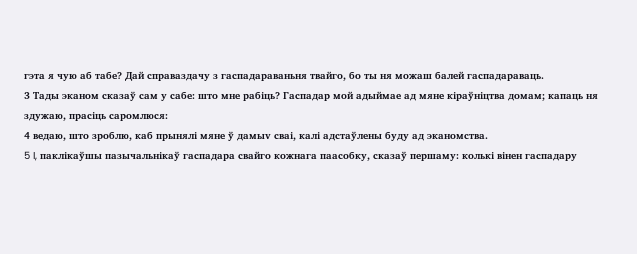гэта я чую аб табе? Дай справаздачу з гаспадараваньня твайго, бо ты ня можаш балей гаспадараваць.
3 Тады эканом сказаў сам у сабе: што мне рабіць? Гаспадар мой адыймае ад мяне кіраўніцтва домам; капаць ня здужаю, прасіць саромлюся:
4 ведаю, што зроблю, каб прынялі мяне ў дамыv сваі, калі адстаўлены буду ад эканомства.
5 I, паклікаўшы пазычальнікаў гаспадара свайго кожнага паасобку, сказаў першаму: колькі вінен гаспадару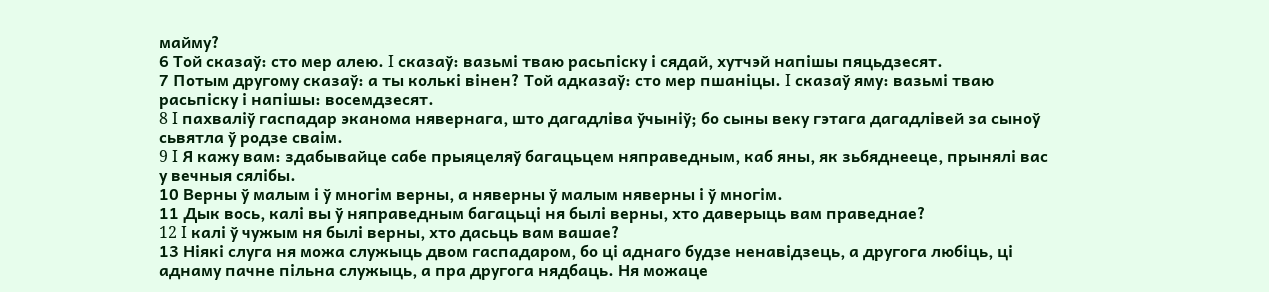майму?
6 Той сказаў: сто мер алею. I сказаў: вазьмі тваю расьпіску і сядай, хутчэй напішы пяцьдзесят.
7 Потым другому сказаў: а ты колькі вінен? Той адказаў: сто мер пшаніцы. I сказаў яму: вазьмі тваю расьпіску і напішы: восемдзесят.
8 I пахваліў гаспадар эканома нявернага, што дагадліва ўчыніў; бо сыны веку гэтага дагадлівей за сыноў сьвятла ў родзе сваім.
9 I Я кажу вам: здабывайце сабе прыяцеляў багацьцем няправедным, каб яны, як зьбяднееце, прынялі вас у вечныя сялібы.
10 Верны ў малым і ў многім верны, а няверны ў малым няверны і ў многім.
11 Дык вось, калі вы ў няправедным багацьці ня былі верны, хто даверыць вам праведнае?
12 I калі ў чужым ня былі верны, хто дасьць вам вашае?
13 Ніякі слуга ня можа служыць двом гаспадаром, бо ці аднаго будзе ненавідзець, а другога любіць, ці аднаму пачне пільна служыць, а пра другога нядбаць. Ня можаце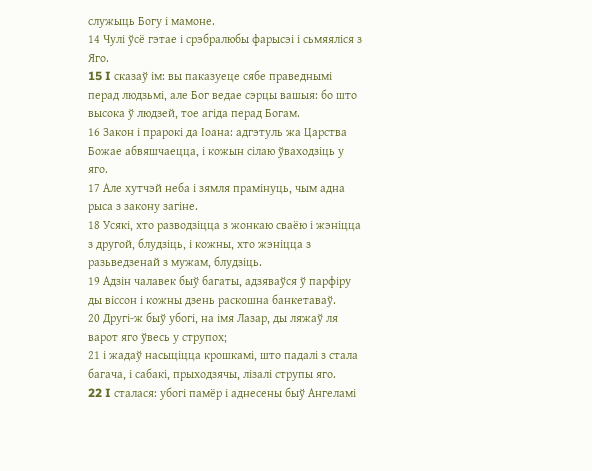служыць Богу і мамоне.
14 Чулі ўсё гэтае і срэбралюбы фарысэі і сьмяяліся з Яго.
15 I сказаў ім: вы паказуеце сябе праведнымі перад людзьмі, але Бог ведае сэрцы вашыя: бо што высока ў людзей, тое агіда перад Богам.
16 Закон і прарокі да Іоана: адгэтуль жа Царства Божае абвяшчаецца, і кожын сілаю ўваходзіць у яго.
17 Але хутчэй неба і зямля прамінуць, чым адна рыса з закону загіне.
18 Усякі, хто разводзіцца з жонкаю сваёю і жэніцца з другой, блудзіць, і кожны, хто жэніцца з разьведзенай з мужам, блудзіць.
19 Адзін чалавек быў багаты, адзяваўся ў парфіру ды віссон і кожны дзень раскошна банкетаваў.
20 Другі-ж быў убогі, на імя Лазар, ды ляжаў ля варот яго ўвесь у струпох;
21 і жадаў насыціцца крошкамі, што падалі з стала багача, і сабакі, прыходзячы, лізалі струпы яго.
22 I сталася: убогі памёр і аднесены быў Ангеламі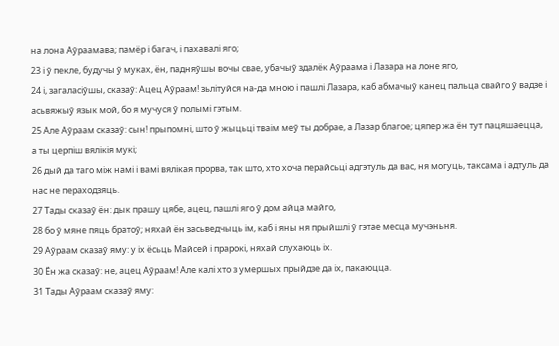на лона Аўраамава; памёр і багач, і пахавалі яго;
23 і ў пекле, будучы ў муках, ён, падняўшы вочы свае, убачыў здалёк Аўраама і Лазара на лоне яго,
24 і, загаласіўшы, сказаў: Ацец Аўраам! зьлітуйся на-да мною і пашлі Лазара, каб абмачыў канец пальца свайго ў вадзе і асьвяжыў язык мой, бо я мучуся ў полымі гэтым.
25 Але Аўраам сказаў: сын! прыпомні, што ў жыцьці тваім меў ты добрае, а Лазар благое; цяпер жа ён тут пацяшаецца, а ты церпіш вялікія мукі;
26 дый да таго між намі і вамі вялікая прорва, так што, хто хоча перайсьці адгэтуль да вас, ня могуць, таксама і адтуль да нас не пераходзяць.
27 Тады сказаў ён: дык прашу цябе, ацец, пашлі яго ў дом айца майго,
28 бо ў мяне пяць братоў; няхай ён засьведчыць ім, каб і яны ня прыйшлі ў гэтае месца мучэньня.
29 Аўраам сказаў яму: у іх ёсьць Майсей і прарокі, няхай слухаюць іх.
30 Ён жа сказаў: не, ацец Аўраам! Але калі хто з умершых прыйдзе да іх, пакаюцца.
31 Тады Аўраам сказаў яму: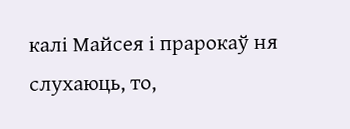калі Майсея і прарокаў ня слухаюць, то,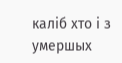каліб хто і з умершых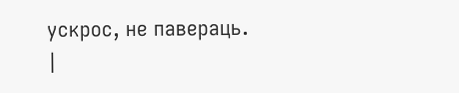ускрос, не павераць.
|